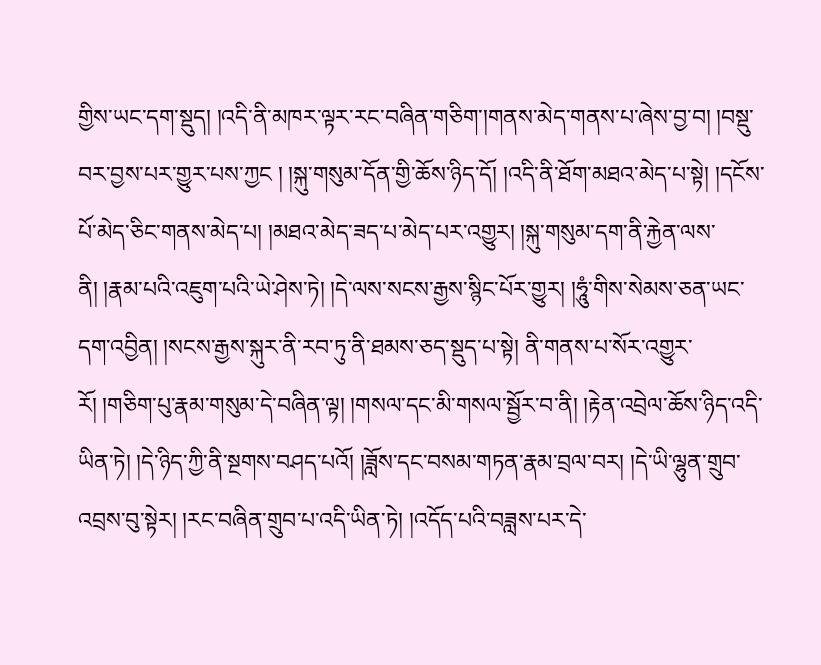གྱིས་ཡང་དག་སྡུད། །འདི་ནི་མཁར་ལྟར་རང་བཞིན་གཅིག་།གནས་མེད་གནས་པ་ཞེས་བྱ་བ། །བསྡུ་བར་བྱས་པར་གྱུར་པས་ཀྱང ། །སྐུ་གསུམ་དོན་གྱི་ཆོས་ཉིད་དོ། །འདི་ནི་ཐོག་མཐའ་མེད་པ་སྟེ། །དངོས་པོ་མེད་ཅིང་གནས་མེད་པ། །མཐའ་མེད་ཟད་པ་མེད་པར་འགྱུར། །སྐུ་གསུམ་དག་ནི་རྐྱེན་ལས་ནི། །རྣམ་པའི་འཇུག་པའི་ཡེ་ཤེས་ཏེ། །དེ་ལས་སངས་རྒྱས་སྙིང་པོར་གྱུར། །ཧཱུཾ་གིས་སེམས་ཅན་ཡང་དག་འབྱིན། །སངས་རྒྱས་སྐུར་ནི་རབ་ཏུ་ནི་ཐམས་ཅད་སྡུད་པ་སྟེ། ནི་གནས་པ་སོར་འགྱུར་རོ། །གཅིག་པུ་རྣམ་གསུམ་དེ་བཞིན་ལྟ། །གསལ་དང་མི་གསལ་སྦྱོར་བ་ནི། །རྟེན་འབྲེལ་ཆོས་ཉིད་འདི་ཡིན་ཏེ། །དེ་ཉིད་ཀྱི་ནི་སྔགས་བཤད་པའོ། །ཟློས་དང་བསམ་གཏན་རྣམ་བྲལ་བར། །དེ་ཡི་ལྷུན་གྲུབ་འབྲས་བུ་སྟེར། །རང་བཞིན་གྲུབ་པ་འདི་ཡིན་ཏེ། །འདོད་པའི་བཟླས་པར་དེ་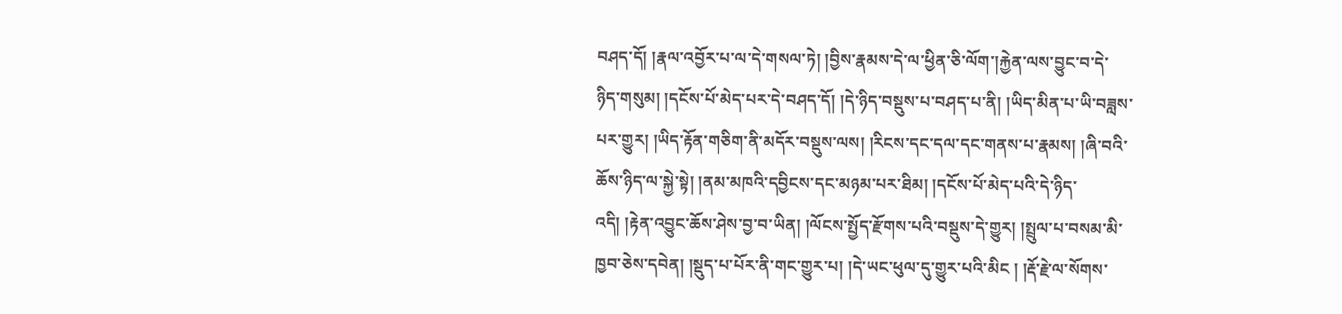བཤད་དོ། །རྣལ་འབྱོར་པ་ལ་དེ་གསལ་ཏེ། །བྱིས་རྣམས་དེ་ལ་ཕྱིན་ཅི་ལོག་།རྐྱེན་ལས་བྱུང་བ་དེ་ཉིད་གསུམ། །དངོས་པོ་མེད་པར་དེ་བཤད་དོ། །དེ་ཉིད་བསྡུས་པ་བཤད་པ་ནི། །ཡིད་མིན་པ་ཡི་བཟླས་པར་གྱུར། །ཡིད་རྟོན་གཅིག་ནི་མདོར་བསྡུས་ལས། །རིངས་དང་དལ་དང་གནས་པ་རྣམས། །ཞི་བའི་ཆོས་ཉིད་ལ་སྐྱེ་སྟེ། །ནམ་མཁའི་དབྱིངས་དང་མཉམ་པར་ཐིམ། །དངོས་པོ་མེད་པའི་དེ་ཉིད་འདི། །རྟེན་འབྱུང་ཆོས་ཤེས་བྱ་བ་ཡིན། །ལོངས་སྤྱོད་རྫོགས་པའི་བསྡུས་དེ་གྱུར། །སྤྲུལ་པ་བསམ་མི་ཁྱབ་ཅེས་དབེན། །སྡུད་པ་པོར་ནི་གང་གྱུར་པ། །དེ་ཡང་ཕུལ་དུ་གྱུར་པའི་མིང ། །རྡོ་རྗེ་ལ་སོགས་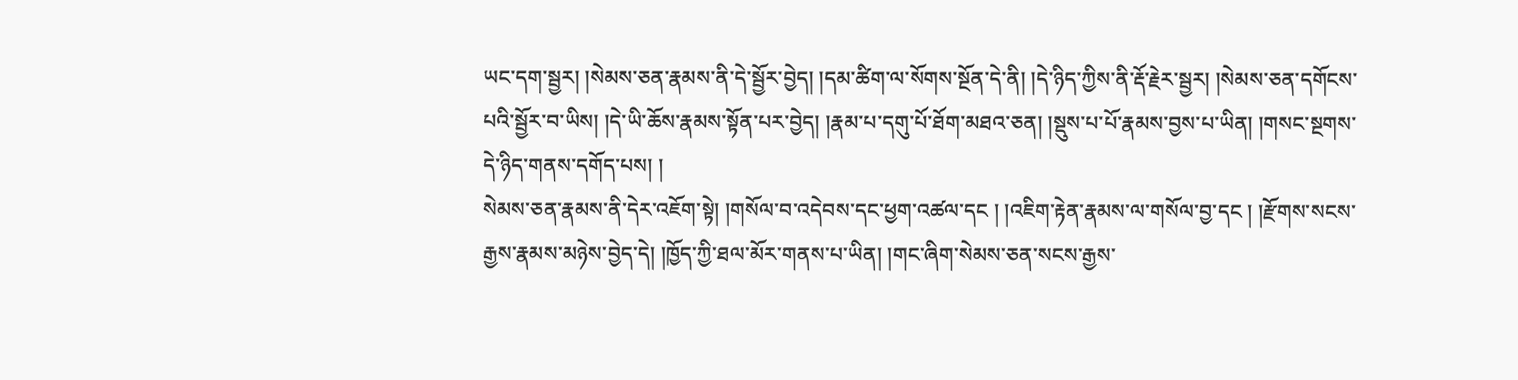ཡང་དག་སྦྱར། །སེམས་ཅན་རྣམས་ནི་དེ་སྦྱོར་བྱེད། །དམ་ཚིག་ལ་སོགས་སྔོན་དེ་ནི། །དེ་ཉིད་ཀྱིས་ནི་རྡོ་རྗེར་སྦྱར། །སེམས་ཅན་དགོངས་པའི་སྦྱོར་བ་ཡིས། །དེ་ཡི་ཆོས་རྣམས་སྟོན་པར་བྱེད། །རྣམ་པ་དགུ་པོ་ཐོག་མཐའ་ཅན། །སྡུས་པ་པོ་རྣམས་བྱས་པ་ཡིན། །གསང་སྔགས་དེ་ཉིད་གནས་དགོད་པས། །
སེམས་ཅན་རྣམས་ནི་དེར་འཇོག་སྟེ། །གསོལ་བ་འདེབས་དང་ཕྱག་འཚལ་དང ། །འཇིག་རྟེན་རྣམས་ལ་གསོལ་བྱ་དང ། །རྫོགས་སངས་རྒྱས་རྣམས་མཉེས་བྱེད་དེ། །ཁྱོད་ཀྱི་ཐལ་མོར་གནས་པ་ཡིན། །གང་ཞིག་སེམས་ཅན་སངས་རྒྱས་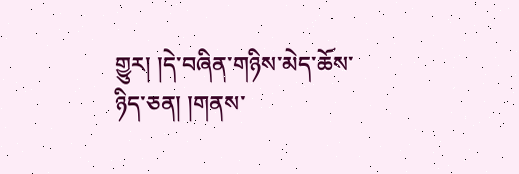གྱུར། །དེ་བཞིན་གཉིས་མེད་ཆོས་ཉིད་ཅན། །གནས་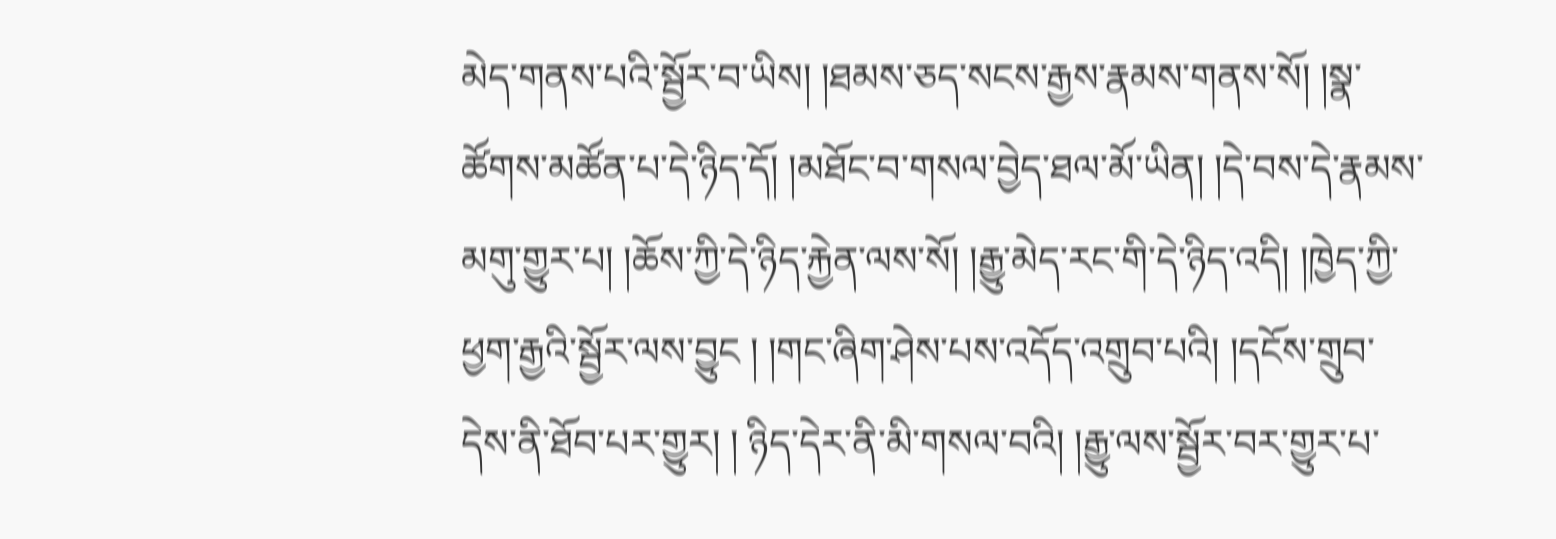མེད་གནས་པའི་སྦྱོར་བ་ཡིས། །ཐམས་ཅད་སངས་རྒྱས་རྣམས་གནས་སོ། །སྣ་ཚོགས་མཚོན་པ་དེ་ཉིད་དོ། །མཐོང་བ་གསལ་བྱེད་ཐལ་མོ་ཡིན། །དེ་བས་དེ་རྣམས་མགུ་གྱུར་པ། །ཆོས་ཀྱི་དེ་ཉིད་རྐྱེན་ལས་སོ། །རྒྱུ་མེད་རང་གི་དེ་ཉིད་འདི། །ཁྱེད་ཀྱི་ཕྱག་རྒྱའི་སྦྱོར་ལས་བྱུང ། །གང་ཞིག་ཤེས་པས་འདོད་འགྲུབ་པའི། །དངོས་གྲུབ་དེས་ནི་ཐོབ་པར་གྱུར། ། ཉིད་དེར་ནི་མི་གསལ་བའི། །རྒྱུ་ལས་སྦྱོར་བར་གྱུར་པ་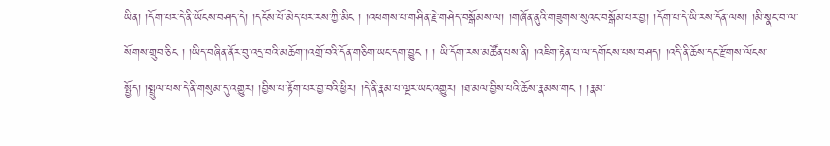ཡིན། །དོག་པར་དེ་ནི་ཡོངས་བཤད་དེ། །དངོས་པོ་མེད་པར་རས་ཀྱི་མིང ། །འཕགས་པ་གཤིན་རྗེ་གཤེད་བསྒོམས་ལ། །གཞོན་ནུའི་གཟུགས་སུའང་བསྒོམ་པར་བྱ། །དོག་པ་དེ་ཡི་རས་དོན་ལས། །མི་སྣང་བ་ལ་སོགས་གྲུབ་ཅིང ། །ཡིད་བཞིན་ནོར་བུ་འདྲ་བའི་མཆོག་།འགྲོ་བའི་དོན་གཅིག་ཡང་དག་བྱུང ། ། ཡི་དོག་རས་མཚོན་པས་ནི། །འཇིག་རྟེན་པ་ལ་དགོངས་པས་བཤད། །འདི་ནི་ཆོས་དང་རྫོགས་ལོངས་སྤྱོད། །སྤྲུལ་པས་དེ་ནི་གསུམ་དུ་འགྱུར། །བྱིས་པ་རྟོག་པར་བྱ་བའི་ཕྱིར། །དེ་ནི་རྣམ་པ་ལྔར་ཡང་འགྱུར། །ཐ་མལ་བྱིས་པའི་ཆོས་རྣམས་གང ། །རྣམ་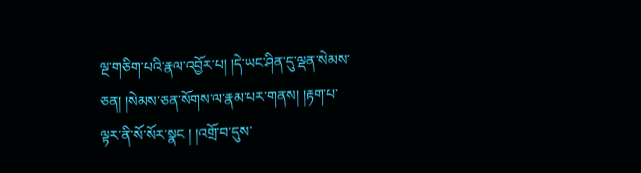ལྔ་གཅིག་པའི་རྣལ་འབྱོར་པ། །དེ་ཡང་ཤིན་དུ་ལྡན་སེམས་ཅན། །སེམས་ཅན་སོགས་ལ་རྣམ་པར་གནས། །རྟག་པ་ལྟར་ནི་སོ་སོར་སྣང ། །འགྲོ་བ་དུས་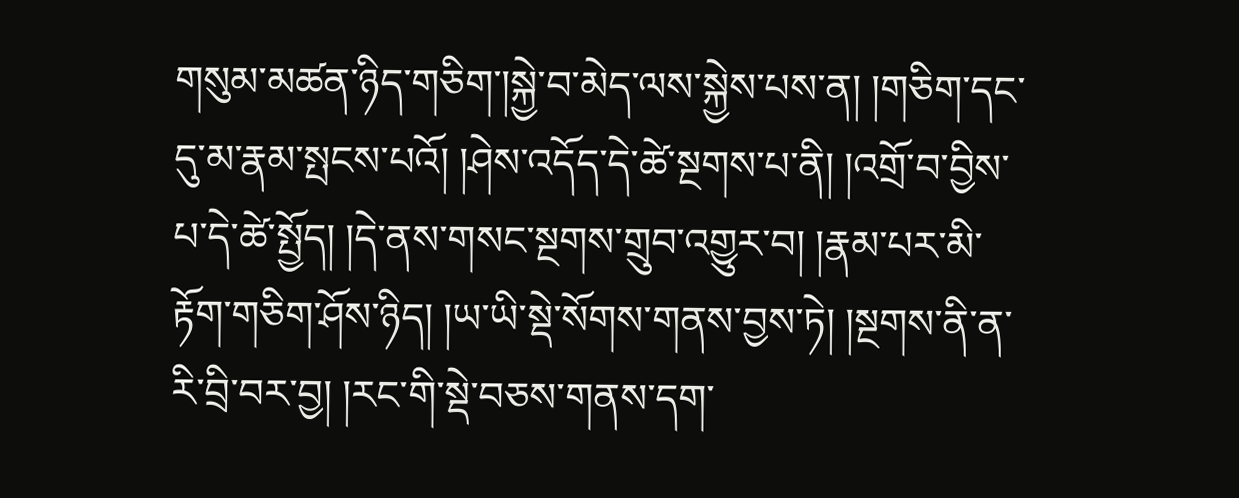གསུམ་མཚན་ཉིད་གཅིག་།སྐྱེ་བ་མེད་ལས་སྐྱེས་པས་ན། །གཅིག་དང་དུ་མ་རྣམ་སྤངས་པའོ། །ཤེས་འདོད་དེ་ཚེ་སྔགས་པ་ནི། །འགྲོ་བ་བྱིས་པ་དེ་ཚེ་སྤྱོད། །དེ་ནས་གསང་སྔགས་གྲུབ་འགྱུར་བ། །རྣམ་པར་མི་རྟོག་གཅིག་ཤོས་ཉིད། །ཡ་ཡི་སྡེ་སོགས་གནས་བྱས་ཏེ། །སྔགས་ནི་ན་རི་བྲི་བར་བྱ། །རང་གི་སྡེ་བཅས་གནས་དག་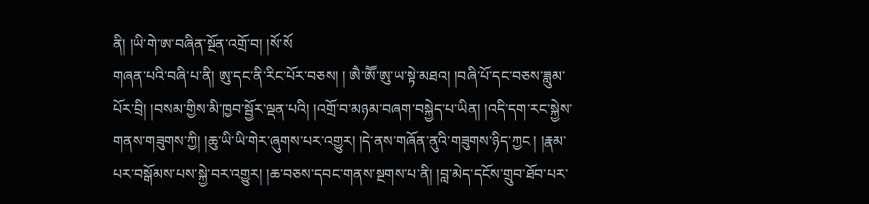ནི། །ཡི་གེ་ཨ་བཞིན་སྔོན་འགྲོ་བ། །སོ་སོ
གཞན་པའི་བཞི་པ་ནི། ཨུ་དང་ནི་རིང་པོར་བཅས། ། ཨཻ་ཨཽ་ཨུ་ཡ་སྟེ་མཐའ། །བཞི་པོ་དང་བཅས་ཟླུམ་པོར་བྲི། །བསམ་གྱིས་མི་ཁྱབ་སྦྱོར་ལྡན་པའི། །འགྲོ་བ་མཉམ་བཞག་བསྐྱེད་པ་ཡིན། །འདི་དག་རང་སྐྱེས་གནས་གཟུགས་ཀྱི། །ཆུ་ཡི་ཡི་གེར་ཞུགས་པར་འགྱུར། །དེ་ནས་གཞོན་ནུའི་གཟུགས་ཉིད་ཀྱང ། །རྣམ་པར་བསྒོམས་པས་སྐྱེ་བར་འགྱུར། །ཆ་བཅས་དབང་གནས་སྔགས་པ་ནི། །བླ་མེད་དངོས་གྲུབ་ཐོབ་པར་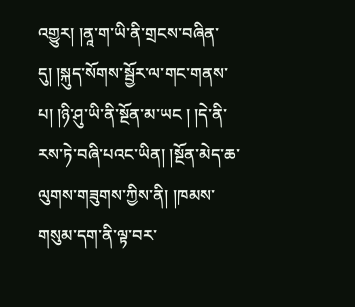འགྱུར། །ནཱ་ག་ཡི་ནི་གྲངས་བཞིན་དུ། །སྐུད་སོགས་སྦྱོར་ལ་གང་གནས་པ། །ཉི་ཤུ་ཡི་ནི་སྔོན་མ་ཡང ། །དེ་ནི་རས་ཏེ་བཞི་པའང་ཡིན། །སྔོན་མེད་ཆ་ལུགས་གཟུགས་ཀྱིས་ནི། །ཁམས་གསུམ་དག་ནི་ལྟ་བར་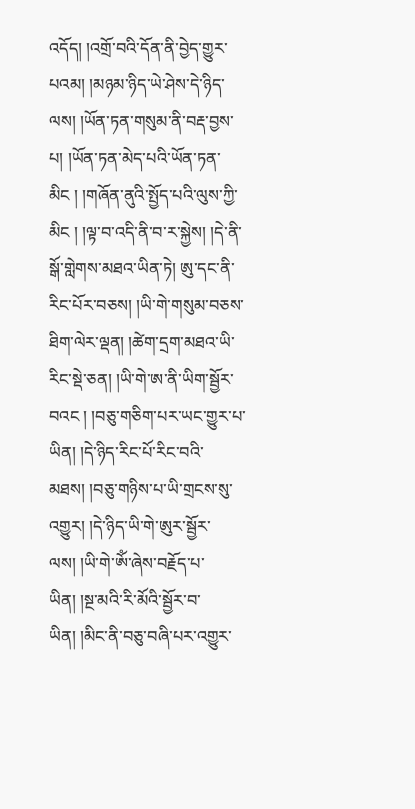འདོད། །འགྲོ་བའི་དོན་ནི་བྱེད་གྱུར་པའམ། །མཉམ་ཉིད་ཡེ་ཤེས་དེ་ཉིད་ལས། །ཡོན་ཏན་གསུམ་ནི་བརྡ་བྱས་པ། །ཡོན་ཏན་མེད་པའི་ཡོན་ཏན་མིང ། །གཞོན་ནུའི་སྤྱོད་པའི་ལུས་ཀྱི་མིང ། །ལྟ་བ་འདི་ནི་བ་ར་སྐྱེས། །དེ་ནི་སྒོ་གླེགས་མཐའ་ཡིན་ཏེ། ཨུ་དང་ནི་རིང་པོར་བཅས། །ཡི་གེ་གསུམ་བཅས་ཐིག་ལེར་ལྡན། །ཚེག་དྲག་མཐའ་ཡི་རིང་སྡེ་ཅན། །ཡི་གེ་ཨ་ནི་ཡིག་སྦྱོར་བའང ། །བཅུ་གཅིག་པར་ཡང་གྱུར་པ་ཡིན། །དེ་ཉིད་རིང་པོ་རིང་བའི་མཐས། །བཅུ་གཉིས་པ་ཡི་གྲངས་སུ་འགྱུར། །དེ་ཉིད་ཡི་གེ་ཨུར་སྦྱོར་ལས། །ཡི་གེ་ཨོཾ་ཞེས་བརྗོད་པ་ཡིན། །སྔ་མའི་རི་མོའི་སྦྱོར་བ་ཡིན། །མིང་ནི་བཅུ་བཞི་པར་འགྱུར་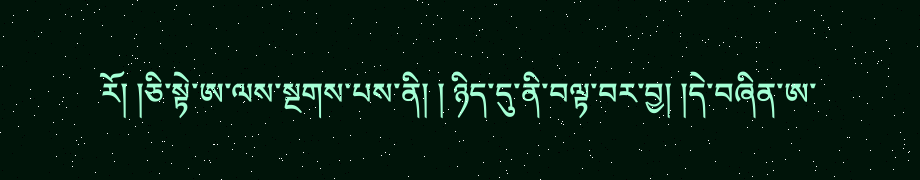རོ། །ཅི་སྟེ་ཨ་ལས་སྔགས་པས་ནི། ། ཉིད་དུ་ནི་བལྟ་བར་བྱ། །དེ་བཞིན་ཨ་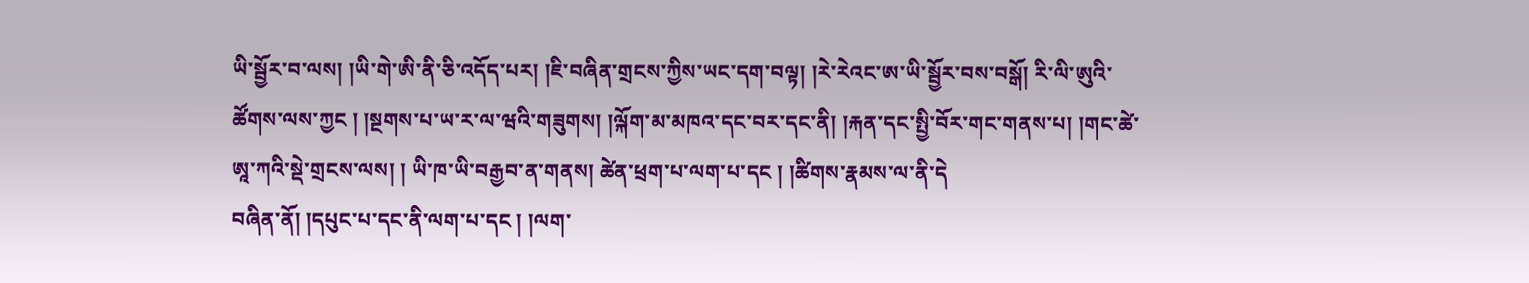ཡི་སྦྱོར་བ་ལས། །ཡི་གེ་ཨི་ནི་ཅི་འདོད་པར། །ཇི་བཞིན་གྲངས་ཀྱིས་ཡང་དག་བལྟ། །རེ་རེའང་ཨ་ཡི་སྦྱོར་བས་བསྒོ། རི་ལི་ཨུའི་ཚོགས་ལས་ཀྱང ། །སྔགས་པ་ཡ་ར་ལ་ཝའི་གཟུགས། །ལྐོག་མ་མཁའ་དང་བར་དང་ནི། །རྐན་དང་སྤྱི་བོར་གང་གནས་པ། །གང་ཚེ་ཨཱ་ཀའི་སྡེ་གྲངས་ལས། ། ཡི་ཁ་ཡི་བརྒྱབ་ན་གནས། ཚེན་ཕྲག་པ་ལག་པ་དང ། །ཚིགས་རྣམས་ལ་ནི་དེ
བཞིན་ནོ། །དཔུང་པ་དང་ནི་ལག་པ་དང ། །ལག་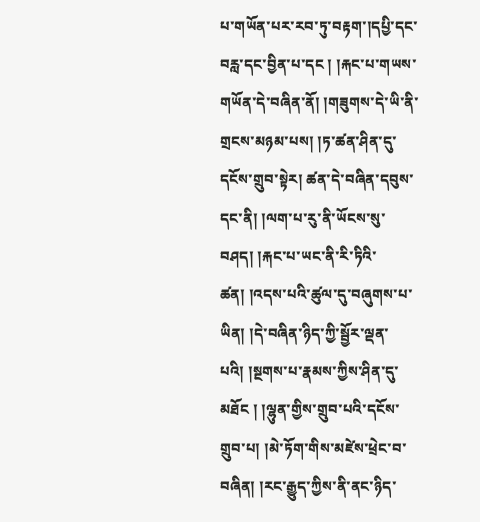པ་གཡོན་པར་རབ་ཏུ་བརྟག་།དཔྱི་དང་བརླ་དང་བྱིན་པ་དང ། །རྐང་པ་གཡས་གཡོན་དེ་བཞིན་ནོ། །གཟུགས་དེ་ཡི་ནི་གྲངས་མཉམ་པས། །ཏ་ཚན་ཤིན་དུ་དངོས་གྲུབ་སྟེར། ཚན་དེ་བཞིན་དབུས་དང་ནི། །ལག་པ་རུ་ནི་ཡོངས་སུ་བཤད། །རྐང་པ་ཡང་ནི་རི་ཏིའི་ཚན། །འདས་པའི་ཚུལ་དུ་བཞུགས་པ་ཡིན། །དེ་བཞིན་ཉིད་ཀྱི་སྦྱོར་ལྡན་པའི། །སྔགས་པ་རྣམས་ཀྱིས་ཤིན་དུ་མཐོང ། །ལྷུན་གྱིས་གྲུབ་པའི་དངོས་གྲུབ་པ། །མེ་ཏོག་གིས་མཛེས་ཕྲེང་བ་བཞིན། །རང་རྒྱུད་ཀྱིས་ནི་ནང་ཉིད་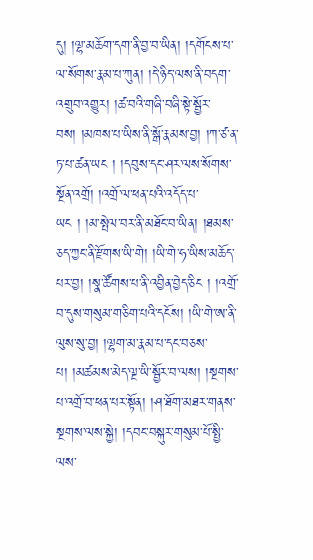དུ། །ལྷ་མཆོག་དག་ནི་བྱ་བ་ཡིན། །དགོངས་པ་ལ་སོགས་རྣམ་པ་ཀུན། །དེ་ཉིད་ལས་ནི་བདག་འགྲུབ་འགྱུར། །ཚ་བའི་གཞི་བཞི་སྟེ་སྦྱོར་བས། །མཁས་པ་ཡིས་ནི་སྒོ་རྣམས་བྱ། །ཀ་ཙ་ན་ཏ་པ་ཚན་ཡང ། །དབུས་དང་ཤར་ལས་སོགས་སྔོན་འགྲོ། །འགྲོ་ལ་ཕན་པའི་འདོད་པ་ཡང ། །མ་སྤེལ་བར་ནི་མཐོང་བ་ཡིན། །ཐམས་ཅད་ཀྱང་ནི་རྫོགས་ཡི་གེ། །ཡི་གེ་ཧ་ཡིས་མཆོད་པར་བྱ། །སྣ་ཚོགས་པ་ནི་འབྱིན་བྱེད་ཅིང ། །འགྲོ་བ་དུས་གསུམ་གཅིག་པའི་དངོས། །ཡི་གེ་ཨ་ནི་ལུས་སུ་བྱ། །ལྷག་མ་རྣམ་པ་དང་བཅས་པ། །མཚམས་མེད་ལྔ་ཡི་སྦྱོར་བ་ལས། །སྔགས་པ་འགྲོ་བ་ཕན་པར་སྟོན། །ཤ་ཐོག་མཐར་གནས་སྔགས་ལས་སྐྱེ། །དབང་བསྐུར་གསུམ་པོ་སྤྱི་ལས་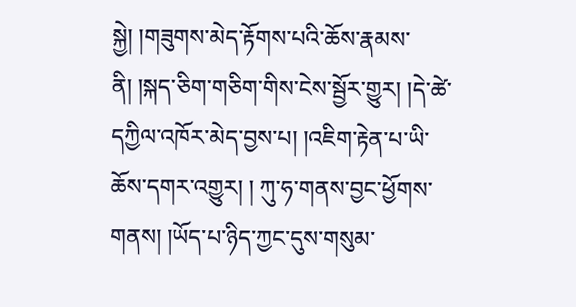སྐྱེ། །གཟུགས་མེད་རྟོགས་པའི་ཆོས་རྣམས་ནི། །སྐད་ཅིག་གཅིག་གིས་ངེས་སྦྱོར་གྱུར། །དེ་ཚེ་དཀྱིལ་འཁོར་མེད་བྱས་པ། །འཇིག་རྟེན་པ་ཡི་ཆོས་དགར་འགྱུར། ། ཀུ་ཧ་གནས་བྱང་ཕྱོགས་གནས། །ཡོད་པ་ཉིད་ཀྱང་དུས་གསུམ་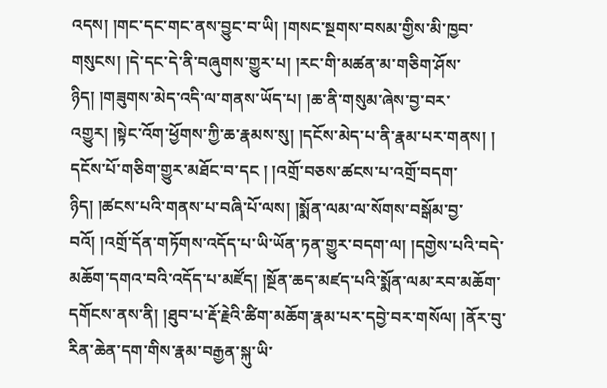འདས། །གང་དང་གང་ནས་བྱུང་བ་ཡི། །གསང་སྔགས་བསམ་གྱིས་མི་ཁྱབ་གསུངས། །དེ་དང་དེ་ནི་བཞུགས་གྱུར་པ། །རང་གི་མཚན་མ་གཅིག་ཤོས་ཉིད། །གཟུགས་མེད་འདི་ལ་གནས་ཡོད་པ། །ཆ་ནི་གསུམ་ཞེས་བྱ་བར་འགྱུར། །སྟེང་འོག་ཕྱོགས་ཀྱི་ཆ་རྣམས་སུ། །དངོས་མེད་པ་ནི་རྣམ་པར་གནས། །
དངོས་པོ་གཅིག་གྱུར་མཐོང་བ་དང ། །འགྲོ་བཅས་ཚངས་པ་འགྲོ་བདག་ཉིད། །ཚངས་པའི་གནས་པ་བཞི་པོ་ལས། །སྨོན་ལམ་ལ་སོགས་བསྒོམ་བྱ་བའོ། །འགྲོ་དོན་གཏོགས་འདོད་པ་ཡི་ཡོན་ཏན་གྱུར་བདག་ལ། །དགྱེས་པའི་བདེ་མཆོག་དགའ་བའི་འདོད་པ་མཛོད། །སྔོན་ཆད་མཛད་པའི་སྨོན་ལམ་རབ་མཆོག་དགོངས་ནས་ནི། །ཐུབ་པ་རྡོ་རྗེའི་ཚིག་མཆོག་རྣམ་པར་དབྱེ་བར་གསོལ། །ནོར་བུ་རིན་ཆེན་དག་གིས་རྣམ་བརྒྱན་སྐུ་ཡི་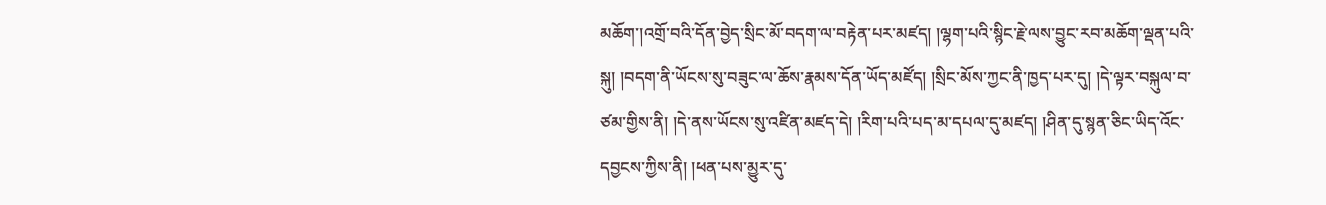མཆོག་།འགྲོ་བའི་དོན་བྱེད་སྲིང་མོ་བདག་ལ་བརྟེན་པར་མཛད། །ལྷག་པའི་སྙིང་རྗེ་ལས་བྱུང་རབ་མཆོག་ལྡན་པའི་སྐུ། །བདག་ནི་ཡོངས་སུ་བཟུང་ལ་ཆོས་རྣམས་དོན་ཡོད་མཛོད། །སྲིང་མོས་ཀྱང་ནི་ཁྱད་པར་དུ། །དེ་ལྟར་བསྐུལ་བ་ཙམ་གྱིས་ནི། །དེ་ནས་ཡོངས་སུ་འཛིན་མཛད་དེ། །རིག་པའི་པད་མ་དཔལ་དུ་མཛད། །ཤིན་དུ་སྙན་ཅིང་ཡིད་འོང་དབྱངས་ཀྱིས་ནི། །ཕན་པས་མྱུར་དུ་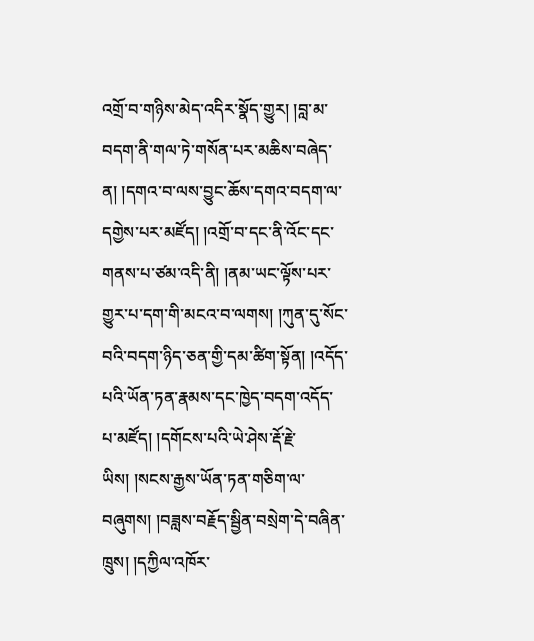འགྲོ་བ་གཉིས་མེད་འདིར་སྣོད་གྱུར། །བླ་མ་བདག་ནི་གལ་ཏེ་གསོན་པར་མཆིས་བཞེད་ན། །དགའ་བ་ལས་བྱུང་ཆོས་དགའ་བདག་ལ་དགྱེས་པར་མཛོད། །འགྲོ་བ་དང་ནི་འོང་དང་གནས་པ་ཙམ་འདི་ནི། །ནམ་ཡང་ལྟོས་པར་གྱུར་པ་དག་གི་མངའ་བ་ལགས། །ཀུན་དུ་སོང་བའི་བདག་ཉིད་ཅན་གྱི་དམ་ཚིག་སྟོན། །འདོད་པའི་ཡོན་ཏན་རྣམས་དང་ཁྱེད་བདག་འདོད་པ་མཛོད། །དགོངས་པའི་ཡེ་ཤེས་རྡོ་རྗེ་ཡིས། །སངས་རྒྱས་ཡོན་ཏན་གཅིག་ལ་བཞུགས། །བཟླས་བརྗོད་སྦྱིན་བསྲེག་དེ་བཞིན་ཁྲུས། །དཀྱིལ་འཁོར་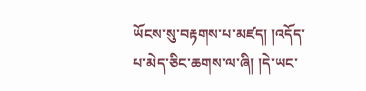ཡོངས་སུ་བརྟགས་པ་མཛད། །འདོད་པ་མེད་ཅིང་ཆགས་ལ་ཞི། །དེ་ཡང་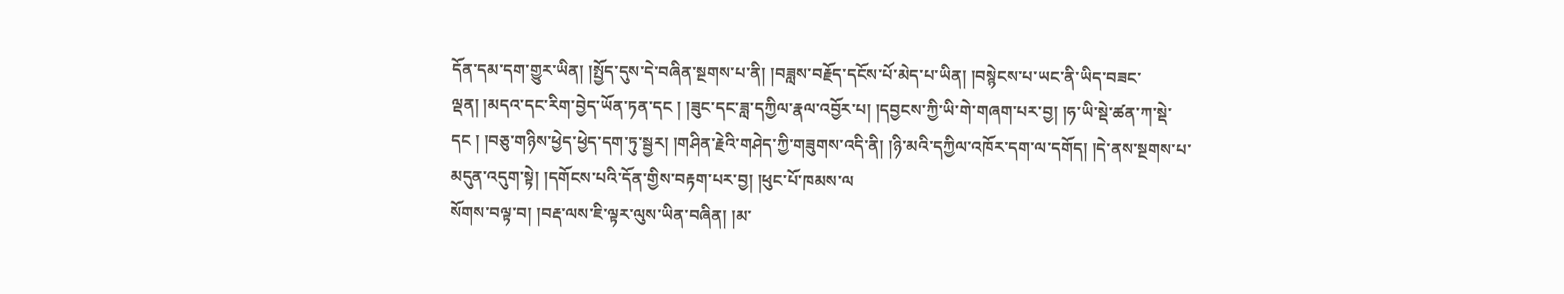དོན་དམ་དག་གྱུར་ཡིན། །སྤྱོད་དུས་དེ་བཞིན་སྔགས་པ་ནི། །བཟླས་བརྗོད་དངོས་པོ་མེད་པ་ཡིན། །བསྙེངས་པ་ཡང་ནི་ཡིད་བཟང་ལྡན། །མདའ་དང་རིག་བྱེད་ཡོན་ཏན་དང ། །ཟུང་དང་ཟླ་དཀྱིལ་རྣལ་འབྱོར་པ། །དབྱངས་ཀྱི་ཡི་གེ་གཞག་པར་བྱ། །ཧ་ཡི་སྡེ་ཚན་ཀ་སྡེ་དང ། །བཅུ་གཉིས་ཕྱེད་ཕྱེད་དག་ཏུ་སྦྱར། །གཤིན་རྗེའི་གཤེད་ཀྱི་གཟུགས་འདི་ནི། །ཉི་མའི་དཀྱིལ་འཁོར་དག་ལ་དགོད། །དེ་ནས་སྔགས་པ་མདུན་འདུག་སྟེ། །དགོངས་པའི་དོན་གྱིས་བརྟག་པར་བྱ། །ཕུང་པོ་ཁམས་ལ
སོགས་བལྟ་བ། །བརྡ་ལས་ཇི་ལྟར་ལུས་ཡིན་བཞིན། །མ་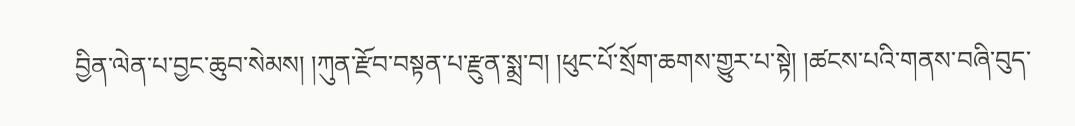བྱིན་ལེན་པ་བྱང་ཆུབ་སེམས། །ཀུན་རྫོབ་བསྟན་པ་རྫུན་སྨྲ་བ། །ཕུང་པོ་སྲོག་ཆགས་གྱུར་པ་སྟེ། །ཚངས་པའི་གནས་བཞི་བུད་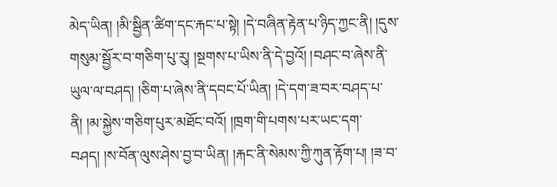མེད་ཡིན། །མི་སྦྱིན་ཚིག་དང་རྐང་པ་སྟེ། །དེ་བཞིན་རྟེན་པ་ཉིད་ཀྱང་ནི། །དུས་གསུམ་སྦྱོར་བ་གཅིག་པུ་རུ། །སྔགས་པ་ཡིས་ནི་དེ་བྱའོ། །བཤང་བ་ཞེས་ནི་ཡུལ་ལ་བཤད། །ཅིག་པ་ཞེས་ནི་དབང་པོ་ཡིན། །དེ་དག་ཟ་བར་བཤད་པ་ནི། །མ་སྐྱེས་གཅིག་པུར་མཐོང་བའོ། །ཁྲག་གི་པགས་པར་ཡང་དག་བཤད། །ས་བོན་ལུས་ཤེས་བྱ་བ་ཡིན། །རྐང་ནི་སེམས་ཀྱི་ཀུན་རྟོག་པ། །ཟ་བ་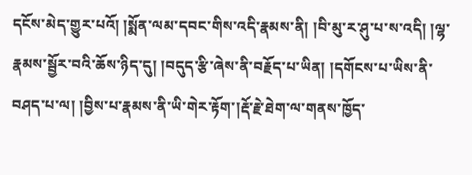དངོས་མེད་གྱུར་པའོ། །སྨོན་ལམ་དབང་གིས་འདི་རྣམས་ནི། །བི་མུ་ར་ཤུ་པ་ས་འདི། །ལྷ་རྣམས་སྦྱོར་བའི་ཆོས་ཉིད་དུ། །བདུད་རྩི་ཞེས་ནི་བརྗོད་པ་ཡིན། །དགོངས་པ་ཡིས་ནི་བཤད་པ་ལ། །བྱིས་པ་རྣམས་ནི་ཡི་གེར་རྟོག་།རྡོ་རྗེ་ཐེག་ལ་གནས་ཁྱོད་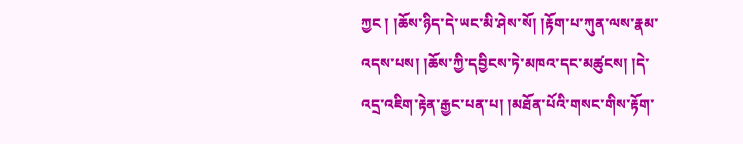ཀྱང ། །ཆོས་ཉིད་དེ་ཡང་མི་ཤེས་སོ། །རྟོག་པ་ཀུན་ལས་རྣམ་འདས་པས། །ཆོས་ཀྱི་དབྱིངས་ཏེ་མཁའ་དང་མཚུངས། །དེ་འདྲ་འཇིག་རྟེན་རྒྱང་པན་པ། །མཐོན་པོའི་གསང་གིས་རྟོག་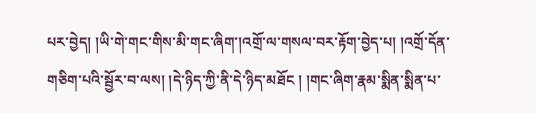པར་བྱེད། །ཡི་གེ་གང་གིས་མི་གང་ཞིག་།འགྲོ་ལ་གསལ་བར་རྟོག་བྱེད་པ། །འགྲོ་དོན་གཅིག་པའི་སྦྱོར་བ་ལས། །དེ་ཉིད་ཀྱི་ནི་དེ་ཉིད་མཐོང ། །གང་ཞིག་རྣམ་སྨིན་སྨིན་པ་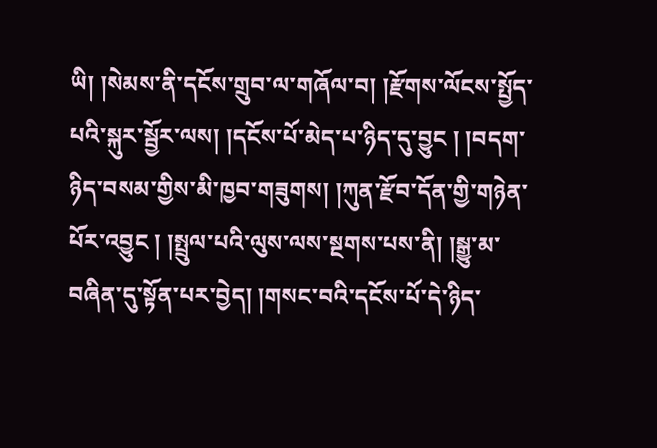ཡི། །སེམས་ནི་དངོས་གྲུབ་ལ་གཞོལ་བ། །རྫོགས་ལོངས་སྤྱོད་པའི་སྐུར་སྦྱོར་ལས། །དངོས་པོ་མེད་པ་ཉིད་དུ་བྱུང ། །བདག་ཉིད་བསམ་གྱིས་མི་ཁྱབ་གཟུགས། །ཀུན་རྫོབ་དོན་གྱི་གཉེན་པོར་འབྱུང ། །སྤྲུལ་པའི་ལུས་ལས་སྔགས་པས་ནི། །སྒྱུ་མ་བཞིན་དུ་སྟོན་པར་བྱེད། །གསང་བའི་དངོས་པོ་དེ་ཉིད་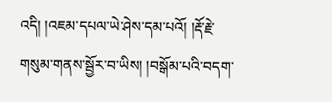འདི། །འཇམ་དཔལ་ཡེ་ཤེས་དམ་པའོ། །རྡོ་རྗེ་གསུམ་གནས་སྦྱོར་བ་ཡིས། །བསྒོམ་པའི་བདག་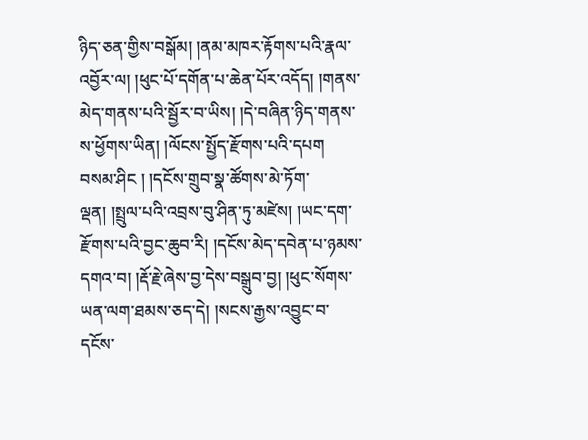ཉིད་ཅན་གྱིས་བསྒོམ། །ནམ་མཁར་རྟོགས་པའི་རྣལ་འབྱོར་ལ། །ཕུང་པོ་དགོན་པ་ཆེན་པོར་འདོད། །གནས་མེད་གནས་པའི་སྦྱོར་བ་ཡིས། །དེ་བཞིན་ཉིད་གནས་ས་ཕྱོགས་ཡིན། །ལོངས་སྤྱོད་རྫོགས་པའི་དཔག
བསམ་ཤིང ། །དངོས་གྲུབ་སྣ་ཚོགས་མེ་ཏོག་ལྡན། །སྤྲུལ་པའི་འབྲས་བུ་ཤིན་ཏུ་མཛེས། །ཡང་དག་རྫོགས་པའི་བྱང་ཆུབ་རི། །དངོས་མེད་དབེན་པ་ཉམས་དགའ་བ། །རྡོ་རྗེ་ཞེས་བྱ་དེས་བསྒྲུབ་བྱ། །ཕུང་སོགས་ཡན་ལག་ཐམས་ཅད་དེ། །སངས་རྒྱས་འབྱུང་བ་དངོས་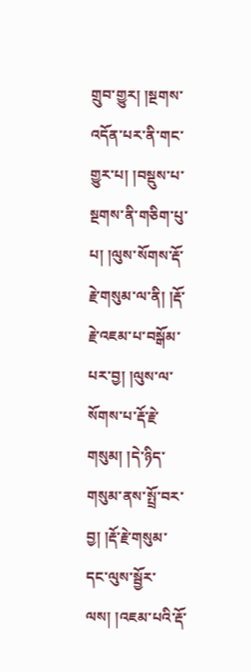གྲུབ་གྱུར། །སྔགས་འདོན་པར་ནི་གང་གྱུར་པ། །བསྡུས་པ་སྔགས་ནི་གཅིག་པུ་པ། །ལུས་སོགས་རྡོ་རྗེ་གསུམ་ལ་ནི། །རྡོ་རྗེ་འཇམ་པ་བསྒོམ་པར་བྱ། །ལུས་ལ་སོགས་པ་རྡོ་རྗེ་གསུམ། །དེ་ཉིད་གསུམ་ནས་སྤྲོ་བར་བྱ། །རྡོ་རྗེ་གསུམ་དང་ལུས་སྦྱོར་ལས། །འཇམ་པའི་རྡོ་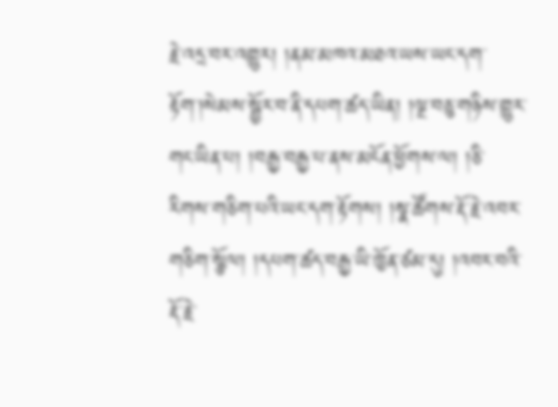རྗེ་འདྲ་བར་འགྱུར། །ནམ་མཁའ་མཐའ་ཡས་ཡང་དག་རྟོག་།སེམས་སྦྱོར་བ་ནི་དཔག་ཚད་ཡིན། །ལྔ་བཅུ་གཉིས་གྱུར་གང་ཡིན་པ། །བརྒྱ་བརྒྱ་པ་ནས་མངོན་ཕྱོགས་ལ། །ཅི་རིགས་གཅིག་པའི་ཡང་དག་རྟོགས། །སྣ་ཚོགས་རྡོ་རྗེ་འབར་གཅིག་སྩོལ། །དཔག་ཚད་བརྒྱ་ཡི་ཁྱོན་ཙམ་དུ། །འབར་བའི་རྡོ་རྗེ་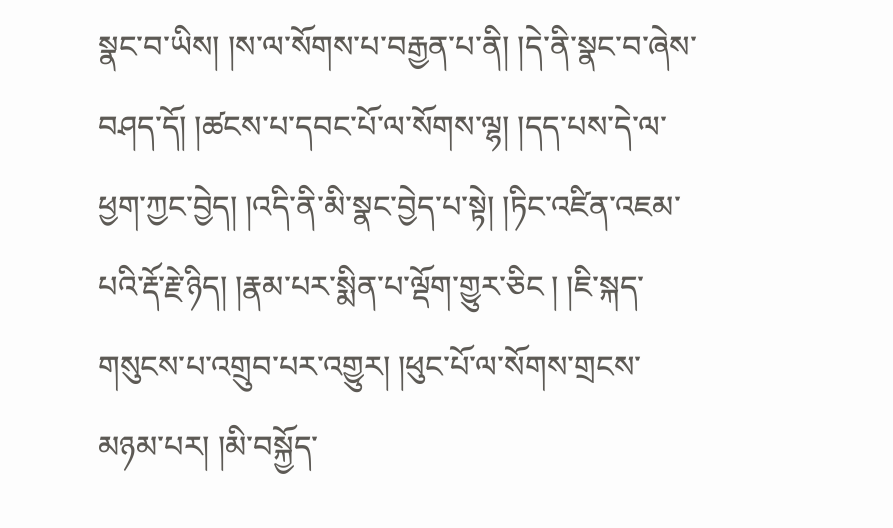སྣང་བ་ཡིས། །ས་ལ་སོགས་པ་བརྒྱན་པ་ནི། །དེ་ནི་སྣང་བ་ཞེས་བཤད་དོ། །ཚངས་པ་དབང་པོ་ལ་སོགས་ལྷ། །དད་པས་དེ་ལ་ཕྱག་ཀྱང་བྱེད། །འདི་ནི་མི་སྣང་བྱེད་པ་སྟེ། །ཏིང་འཛིན་འཇམ་པའི་རྡོ་རྗེ་ཉིད། །རྣམ་པར་སྨིན་པ་ལྡོག་གྱུར་ཅིང ། །ཇི་སྐད་གསུངས་པ་འགྲུབ་པར་འགྱུར། །ཕུང་པོ་ལ་སོགས་གྲངས་མཉམ་པར། །མི་བསྐྱོད་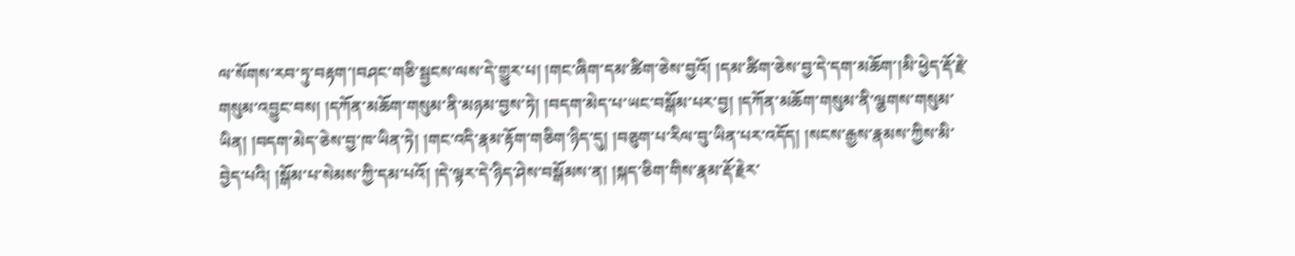ལ་སོགས་རབ་ཏུ་བརྟག་།བཤང་གཅི་སྦྱངས་ལས་དེ་གྱུར་པ། །གང་ཞིག་དམ་ཚིག་ཅེས་བྱའོ། །དམ་ཚིག་ཅེས་བྱ་དེ་དག་མཆོག་།མི་ཕྱེད་རྡོ་རྗེ་གསུམ་འབྱུང་བས། །དཀོན་མཆོག་གསུམ་ནི་མཉམ་བྱས་ཏེ། །བདག་མེད་པ་ཡང་བསྒོམ་པར་བྱ། །དཀོན་མཆོག་གསུམ་ནི་ལྕགས་གསུམ་ཡིན། །བདག་མེད་ཅེས་བྱ་ཁ་ཡིན་ཏེ། །གང་འདི་རྣམ་རྟོག་གཅིག་ཉིད་དུ། །བཅུག་པ་རིལ་བུ་ཡིན་པར་འདོད། །སངས་རྒྱས་རྣམས་ཀྱིས་མི་བྱེད་པའི། །སྒོམ་པ་སེམས་ཀྱི་དམ་པའོ། །དེ་ལྟར་དེ་ཉིད་ཤེས་བསྒོམས་ན། །སྐད་ཅིག་གིས་རྣམ་རྡོ་རྗེར་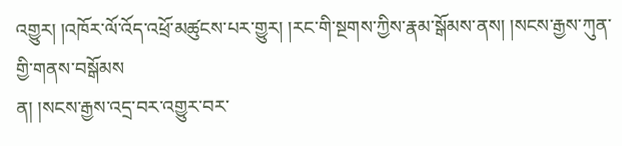འགྱུར། །འཁོར་ལོ་འོད་འཕྲོ་མཚུངས་པར་གྱུར། །རང་གི་སྔགས་ཀྱིས་རྣམ་སྒོམས་ནས། །སངས་རྒྱས་ཀུན་གྱི་གནས་བསྒོམས
ན། །སངས་རྒྱས་འདྲ་བར་འགྱུར་བར་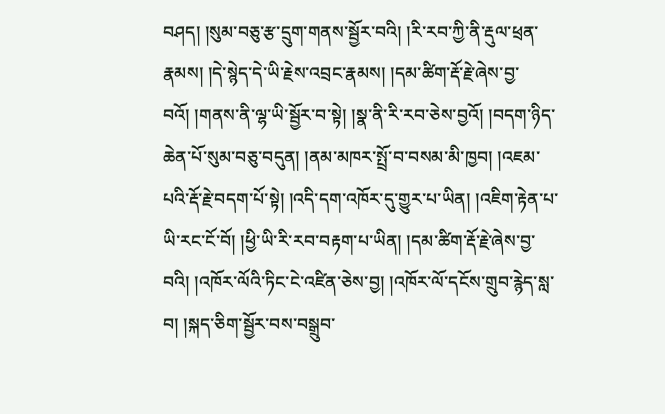བཤད། །སུམ་བཅུ་རྩ་དྲུག་གནས་སྦྱོར་བའི། །རི་རབ་ཀྱི་ནི་རྡུལ་ཕྲན་རྣམས། །དེ་སྙེད་དེ་ཡི་རྗེས་འབྲང་རྣམས། །དམ་ཚིག་རྡོ་རྗེ་ཞེས་བྱ་བའོ། །གནས་ནི་ལྷ་ཡི་སྦྱོར་བ་སྟེ། །སྣ་ནི་རི་རབ་ཅེས་བྱའོ། །བདག་ཉིད་ཆེན་པོ་སུམ་བཅུ་བདུན། །ནམ་མཁར་སྤྲོ་བ་བསམ་མི་ཁྱབ། །འཇམ་པའི་རྡོ་རྗེ་བདག་པོ་སྟེ། །འདི་དག་འཁོར་དུ་གྱུར་པ་ཡིན། །འཇིག་རྟེན་པ་ཡི་རང་ངོ་བོ། །ཕྱི་ཡི་རི་རབ་བརྟག་པ་ཡིན། །དམ་ཚིག་རྡོ་རྗེ་ཞེས་བྱ་བའི། །འཁོར་ལོའི་ཏིང་ངེ་འཛིན་ཅེས་བྱ། །འཁོར་ལོ་དངོས་གྲུབ་རྙེད་སླ་བ། །སྐད་ཅིག་སྦྱོར་བས་བསྒྲུབ་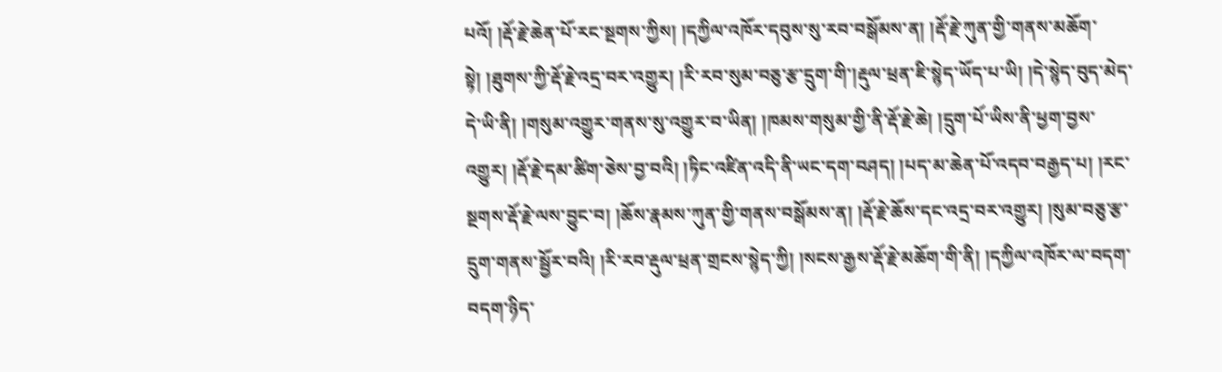པའོ། །རྡོ་རྗེ་ཆེན་པོ་རང་སྔགས་ཀྱིས། །དཀྱིལ་འཁོར་དབུས་སུ་རབ་བསྒོམས་ན། །རྡོ་རྗེ་ཀུན་གྱི་གནས་མཆོག་སྟེ། །ཐུགས་ཀྱི་རྡོ་རྗེ་འདྲ་བར་འགྱུར། །རི་རབ་སུམ་བཅུ་རྩ་དྲུག་གི་།རྡུལ་ཕྲན་ཇི་སྙེད་ཡོད་པ་ཡི། །དེ་སྙེད་བུད་མེད་དེ་ཡི་ནི། །གསུམ་འགྱུར་གནས་སུ་འགྱུར་བ་ཡིན། །ཁམས་གསུམ་གྱི་ནི་རྡོ་རྗེ་ཆེ། །དྲུག་པོ་ཡིས་ནི་ཕྱག་བྱས་འགྱུར། །རྡོ་རྗེ་དམ་ཚིག་ཅེས་བྱ་བའི། །ཏིང་འཛིན་འདི་ནི་ཡང་དག་བཤད། །པད་མ་ཆེན་པོ་འདབ་བརྒྱད་པ། །རང་སྔགས་རྡོ་རྗེ་ལས་བྱུང་བ། །ཆོས་རྣམས་ཀུན་གྱི་གནས་བསྒོམས་ན། །རྡོ་རྗེ་ཆོས་དང་འདྲ་བར་འགྱུར། །སུམ་བཅུ་རྩ་དྲུག་གནས་སྦྱོར་བའི། །རི་རབ་རྡུལ་ཕྲན་གྲངས་སྙེད་ཀྱི། །སངས་རྒྱས་རྡོ་རྗེ་མཆོག་གི་ནི། །དཀྱིལ་འཁོར་ལ་བདག་བདག་ཉིད་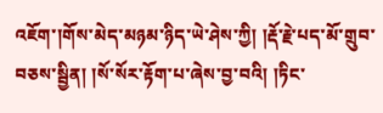འཇོག་།གོས་མེད་མཉམ་ཉིད་ཡེ་ཤེས་ཀྱི། །རྡོ་རྗེ་པད་མོ་གྲུབ་བཅས་སྦྱིན། །སོ་སོར་རྟོག་པ་ཞེས་བྱ་བའི། །ཏིང་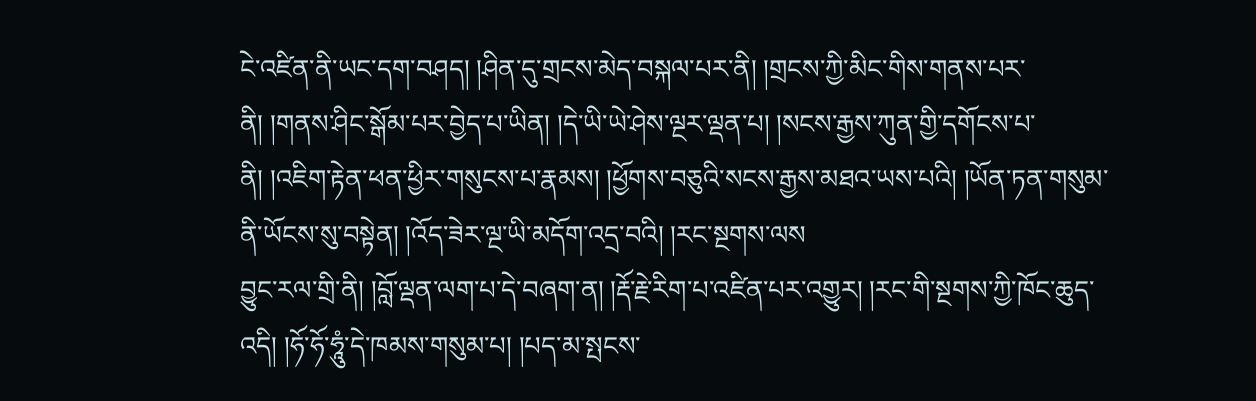ངེ་འཛིན་ནི་ཡང་དག་བཤད། །ཤིན་དུ་གྲངས་མེད་བསྐལ་པར་ནི། །གྲངས་ཀྱི་མིང་གིས་གནས་པར་ནི། །གནས་ཤིང་སྒོམ་པར་བྱེད་པ་ཡིན། །དེ་ཡི་ཡེ་ཤེས་ལྔར་ལྡན་པ། །སངས་རྒྱས་ཀུན་གྱི་དགོངས་པ་ནི། །འཇིག་རྟེན་ཕན་ཕྱིར་གསུངས་པ་རྣམས། །ཕྱོགས་བཅུའི་སངས་རྒྱས་མཐའ་ཡས་པའི། །ཡོན་ཏན་གསུམ་ནི་ཡོངས་སུ་བསྟེན། །འོད་ཟེར་ལྔ་ཡི་མདོག་འདྲ་བའི། །རང་སྔགས་ལས
བྱུང་རལ་གྲི་ནི། །བློ་ལྡན་ལག་པ་དེ་བཞག་ན། །རྡོ་རྗེ་རིག་པ་འཛིན་པར་འགྱུར། །རང་གི་སྔགས་ཀྱི་ཁོང་ཆུད་འདི། །ཧོ་ཧོ་ཧཱུཾ་དེ་ཁམས་གསུམ་པ། །པད་མ་སྤངས་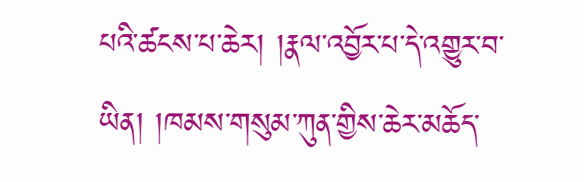པའི་ཚངས་པ་ཆེར། །རྣལ་འབྱོར་པ་དེ་འགྱུར་བ་ཡིན། །ཁམས་གསུམ་ཀུན་གྱིས་ཆེར་མཆོད་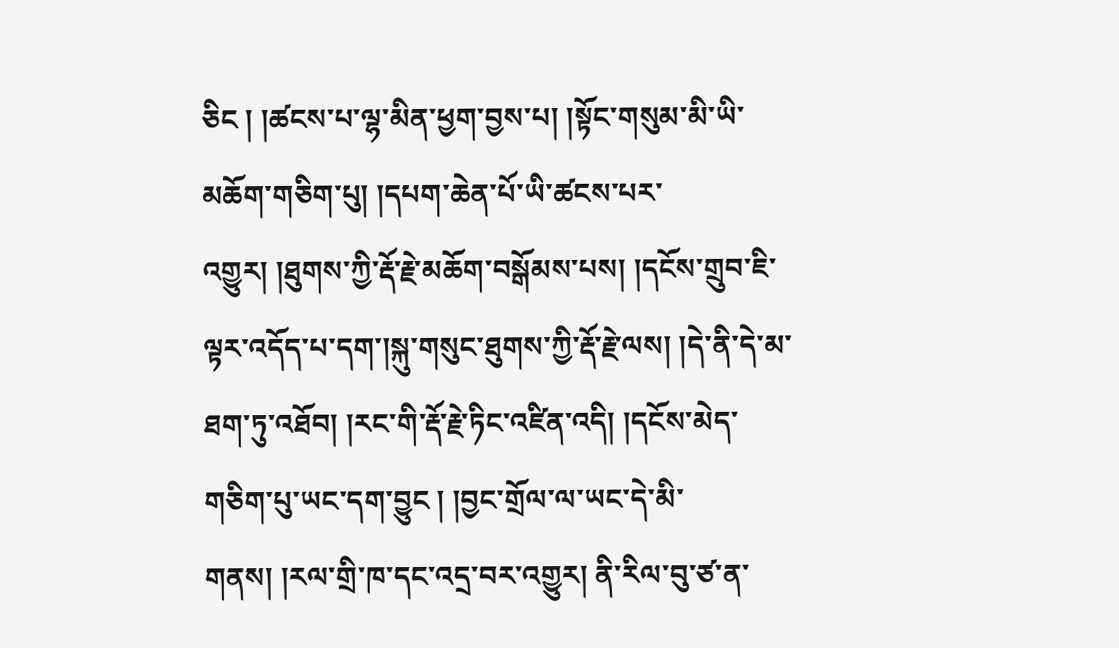ཅིང ། །ཚངས་པ་ལྷ་མིན་ཕྱག་བྱས་པ། །སྟོང་གསུམ་མི་ཡི་མཆོག་གཅིག་པུ། །དཔག་ཆེན་པོ་ཡི་ཚངས་པར་འགྱུར། །ཐུགས་ཀྱི་རྡོ་རྗེ་མཆོག་བསྒོམས་པས། །དངོས་གྲུབ་ཇི་ལྟར་འདོད་པ་དག་།སྐུ་གསུང་ཐུགས་ཀྱི་རྡོ་རྗེ་ལས། །དེ་ནི་དེ་མ་ཐག་ཏུ་འཐོབ། །རང་གི་རྡོ་རྗེ་ཏིང་འཛིན་འདི། །དངོས་མེད་གཅིག་པུ་ཡང་དག་བྱུང ། །བྱང་གྲོལ་ལ་ཡང་དེ་མི་གནས། །རལ་གྲི་ཁ་དང་འདྲ་བར་འགྱུར། ནི་རིལ་བུ་ཙ་ན་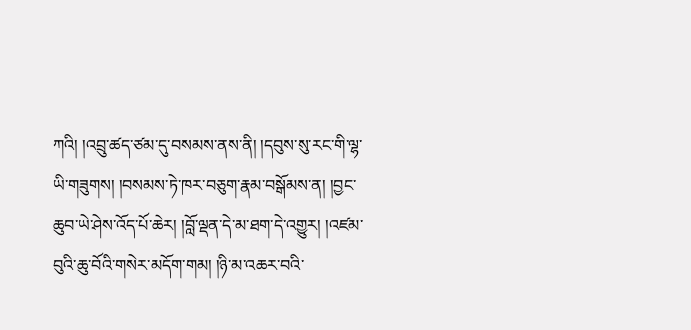ཀའི། །འབྲུ་ཚད་ཙམ་དུ་བསམས་ནས་ནི། །དབུས་སུ་རང་གི་ལྷ་ཡི་གཟུགས། །བསམས་ཏེ་ཁར་བཅུག་རྣམ་བསྒོམས་ན། །བྱང་ཆུབ་ཡེ་ཤེས་འོད་པོ་ཆེར། །བློ་ལྡན་དེ་མ་ཐག་དེ་འགྱུར། །འཛམ་བུའི་ཆུ་བོའི་གསེར་མདོག་གམ། །ཉི་མ་འཆར་བའི་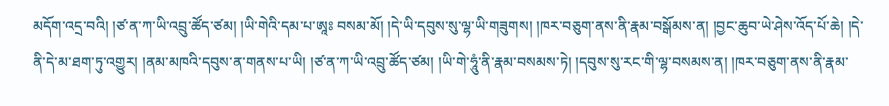མདོག་འདྲ་བའི། །ཙ་ན་ཀ་ཡི་འབྲུ་ཚོད་ཙམ། །ཡི་གེའི་དམ་པ་ཨཱཿ བསམ་མོ། །དེ་ཡི་དབུས་སུ་ལྷ་ཡི་གཟུགས། །ཁར་བཅུག་ནས་ནི་རྣམ་བསྒོམས་ན། །བྱང་ཆུབ་ཡེ་ཤེས་འོད་པོ་ཆེ། །དེ་ནི་དེ་མ་ཐག་ཏུ་འགྱུར། །ནམ་མཁའི་དབུས་ན་གནས་པ་ཡི། །ཙ་ན་ཀ་ཡི་འབྲུ་ཚོད་ཙམ། །ཡི་གེ་ཧཱུཾ་ནི་རྣམ་བསམས་ཏེ། །དབུས་སུ་རང་གི་ལྷ་བསམས་ན། །ཁར་བཅུག་ནས་ནི་རྣམ་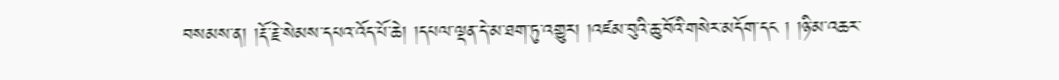བསམས་ན། །རྡོ་རྗེ་སེམས་དཔའ་འོད་པོ་ཆེ། །དཔལ་ལྡན་དེ་མ་ཐག་ཏུ་འགྱུར། །འཛམ་བུའི་ཆུ་བོའི་གསེར་མདོག་དང ། །ཉི་མ་འཆར་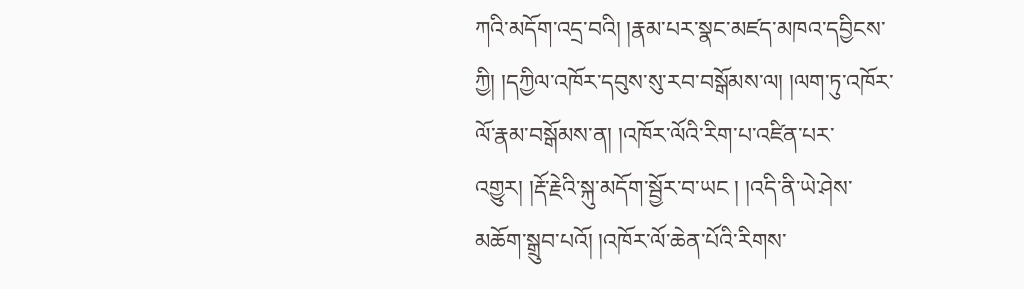ཀའི་མདོག་འདྲ་བའི། །རྣམ་པར་སྣང་མཛད་མཁའ་དབྱིངས་ཀྱི། །དཀྱིལ་འཁོར་དབུས་སུ་རབ་བསྒོམས་ལ། །ལག་ཏུ་འཁོར་ལོ་རྣམ་བསྒོམས་ན། །འཁོར་ལོའི་རིག་པ་འཛིན་པར་འགྱུར། །རྡོ་རྗེའི་སྐུ་མདོག་སྦྱོར་བ་ཡང ། །འདི་ནི་ཡེ་ཤེས་མཆོག་སྒྲུབ་པའོ། །འཁོར་ལོ་ཆེན་པོའི་རིགས་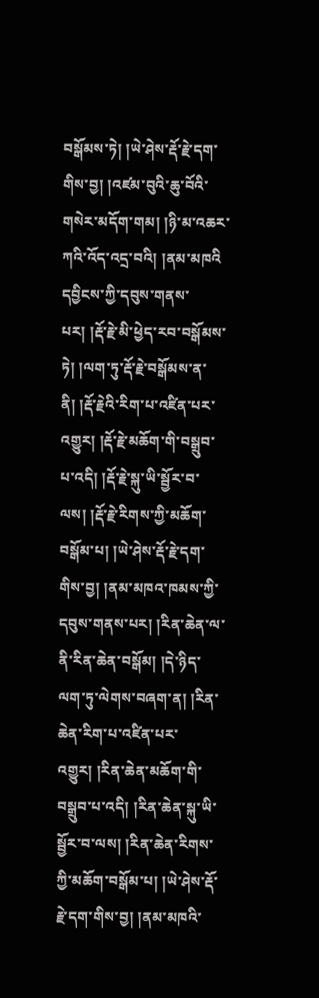བསྒོམས་ཏེ། །ཡེ་ཤེས་རྡོ་རྗེ་དག་གིས་བྱ། །འཛམ་བུའི་ཆུ་བོའི་གསེར་མདོག་གམ། །ཉི་མ་འཆར་ཀའི་འོད་འདྲ་བའི། །ནམ་མཁའི
དབྱིངས་ཀྱི་དབུས་གནས་པར། །རྡོ་རྗེ་མི་ཕྱེད་རབ་བསྒོམས་ཏེ། །ལག་ཏུ་རྡོ་རྗེ་བསྒོམས་ན་ནི། །རྡོ་རྗེའི་རིག་པ་འཛིན་པར་འགྱུར། །རྡོ་རྗེ་མཆོག་གི་བསྒྲུབ་པ་འདི། །རྡོ་རྗེ་སྐུ་ཡི་སྦྱོར་བ་ལས། །རྡོ་རྗེ་རིགས་ཀྱི་མཆོག་བསྒོམ་པ། །ཡེ་ཤེས་རྡོ་རྗེ་དག་གིས་བྱ། །ནམ་མཁའ་ཁམས་ཀྱི་དབུས་གནས་པར། །རིན་ཆེན་ལ་ནི་རིན་ཆེན་བསྒོམ། །དེ་ཉིད་ལག་ཏུ་ལེགས་བཞག་ན། །རིན་ཆེན་རིག་པ་འཛིན་པར་འགྱུར། །རིན་ཆེན་མཆོག་གི་བསྒྲུབ་པ་འདི། །རིན་ཆེན་སྐུ་ཡི་སྦྱོར་བ་ལས། །རིན་ཆེན་རིགས་ཀྱི་མཆོག་བསྒོམ་པ། །ཡེ་ཤེས་རྡོ་རྗེ་དག་གིས་བྱ། །ནམ་མཁའི་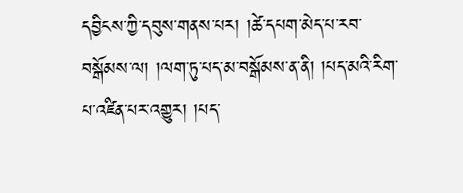དབྱིངས་ཀྱི་དབུས་གནས་པར། །ཚེ་དཔག་མེད་པ་རབ་བསྒོམས་ལ། །ལག་ཏུ་པད་མ་བསྒོམས་ན་ནི། །པད་མའི་རིག་པ་འཛིན་པར་འགྱུར། །པད་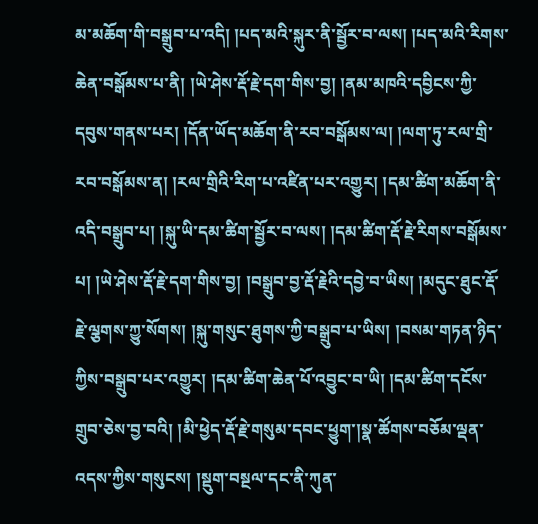མ་མཆོག་གི་བསྒྲུབ་པ་འདི། །པད་མའི་སྐུར་ནི་སྦྱོར་བ་ལས། །པད་མའི་རིགས་ཆེན་བསྒོམས་པ་ནི། །ཡེ་ཤེས་རྡོ་རྗེ་དག་གིས་བྱ། །ནམ་མཁའི་དབྱིངས་ཀྱི་དབུས་གནས་པར། །དོན་ཡོད་མཆོག་ནི་རབ་བསྒོམས་ལ། །ལག་ཏུ་རལ་གྲི་རབ་བསྒོམས་ན། །རལ་གྲིའི་རིག་པ་འཛིན་པར་འགྱུར། །དམ་ཚིག་མཆོག་ནི་འདི་བསྒྲུབ་པ། །སྐུ་ཡི་དམ་ཚིག་སྦྱོར་བ་ལས། །དམ་ཚིག་རྡོ་རྗེ་རིགས་བསྒོམས་པ། །ཡེ་ཤེས་རྡོ་རྗེ་དག་གིས་བྱ། །བསྒྲུབ་བྱ་རྡོ་རྗེའི་དབྱེ་བ་ཡིས། །མདུང་ཐུང་རྡོ་རྗེ་ལྕགས་ཀྱུ་སོགས། །སྐུ་གསུང་ཐུགས་ཀྱི་བསྒྲུབ་པ་ཡིས། །བསམ་གཏན་ཉིད་ཀྱིས་བསྒྲུབ་པར་འགྱུར། །དམ་ཚིག་ཆེན་པོ་འབྱུང་བ་ཡི། །དམ་ཚིག་དངོས་གྲུབ་ཅེས་བྱ་བའི། །མི་ཕྱེད་རྡོ་རྗེ་གསུམ་དབང་ཕྱུག་།སྣ་ཚོགས་བཅོམ་ལྡན་འདས་ཀྱིས་གསུངས། །སྡུག་བསྔལ་དང་ནི་ཀུན་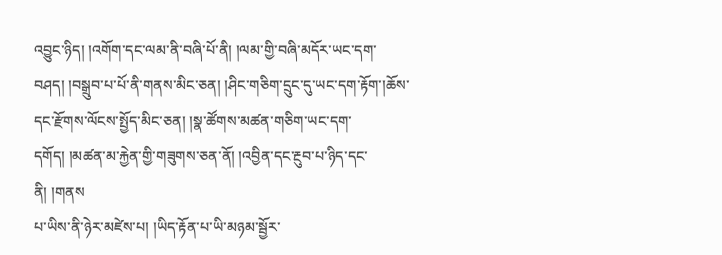འབྱུང་ཉིད། །འགོག་དང་ལམ་ནི་བཞི་པོ་ནི། །ལམ་གྱི་བཞི་མདོར་ཡང་དག་བཤད། །བསྒྲུབ་པ་པོ་ནི་གནས་མིང་ཅན། །ཤིང་གཅིག་དྲུང་དུ་ཡང་དག་རྟོག་།ཆོས་དང་རྫོགས་ལོངས་སྤྱོད་མིང་ཅན། །སྣ་ཚོགས་མཚན་གཅིག་ཡང་དག་དགོད། །མཚན་མ་རྐྱེན་གྱི་གཟུགས་ཅན་ནོ། །འབྱིན་དང་རྔུབ་པ་ཉིད་དང་ནི། །གནས
པ་ཡིས་ནི་ཉེར་མཛེས་པ། །ཡིད་རྟོན་པ་ཡི་མཉམ་སྦྱོར་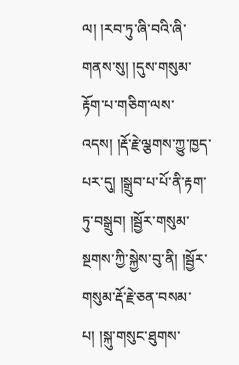ལ། །རབ་ཏུ་ཞི་བའི་ཞི་གནས་སུ། །དུས་གསུམ་རྟོག་པ་གཅིག་ལས་འདས། །རྡོ་རྗེ་ལྕགས་ཀྱུ་ཁྱད་པར་དུ། །སྒྲུབ་པ་པོ་ནི་རྟག་ཏུ་བསྒྲུབ། །སྦྱོར་གསུམ་སྔགས་ཀྱི་སྐྱེས་བུ་ནི། །སྦྱོར་གསུམ་རྡོ་རྗེ་ཅན་བསམ་པ། །སྐུ་གསུང་ཐུགས་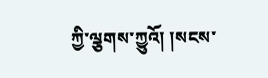ཀྱི་ལྕགས་ཀྱུའོ། །སངས་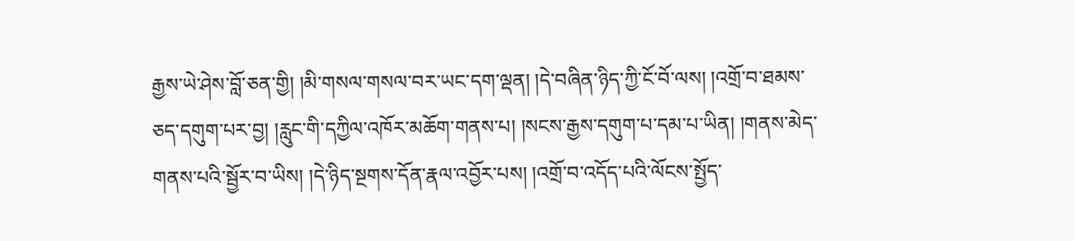རྒྱས་ཡེ་ཤེས་བློ་ཅན་གྱི། །མི་གསལ་གསལ་བར་ཡང་དག་ལྡན། །དེ་བཞིན་ཉིད་ཀྱི་ངོ་བོ་ལས། །འགྲོ་བ་ཐམས་ཅད་དགུག་པར་བྱ། །རླུང་གི་དཀྱིལ་འཁོར་མཆོག་གནས་པ། །སངས་རྒྱས་དགུག་པ་དམ་པ་ཡིན། །གནས་མེད་གནས་པའི་སྦྱོར་བ་ཡིས། །དེ་ཉིད་སྔགས་དོན་རྣལ་འབྱོར་པས། །འགྲོ་བ་འདོད་པའི་ལོངས་སྤྱོད་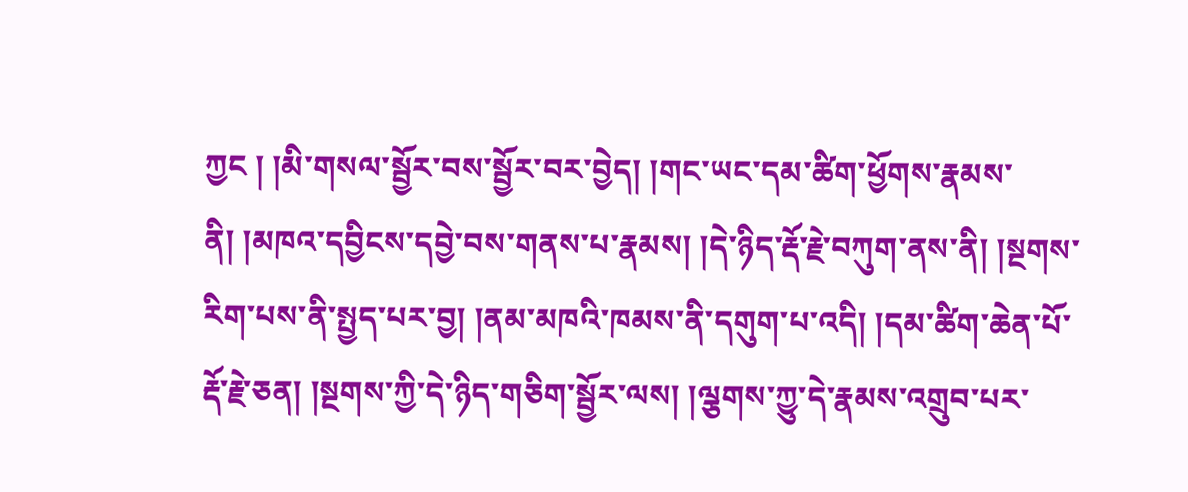ཀྱང ། །མི་གསལ་སྦྱོར་བས་སྦྱོར་བར་བྱེད། །གང་ཡང་དམ་ཚིག་ཕྱོགས་རྣམས་ནི། །མཁའ་དབྱིངས་དབྱེ་བས་གནས་པ་རྣམས། །དེ་ཉིད་རྡོ་རྗེ་བཀུག་ནས་ནི། །སྔགས་རིག་པས་ནི་སྤྱད་པར་བྱ། །ནམ་མཁའི་ཁམས་ནི་དགུག་པ་འདི། །དམ་ཚིག་ཆེན་པོ་རྡོ་རྗེ་ཅན། །སྔགས་ཀྱི་དེ་ཉིད་གཅིག་སྦྱོར་ལས། །ལྕགས་ཀྱུ་དེ་རྣམས་འགྲུབ་པར་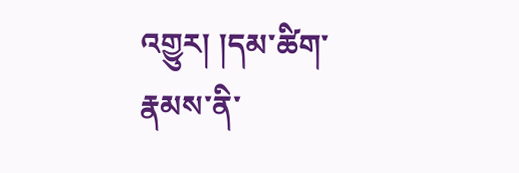འགྱུར། །དམ་ཚིག་རྣམས་ནི་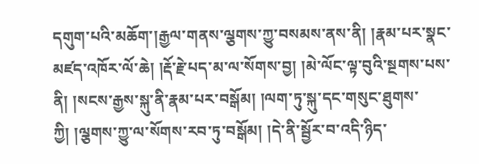དགུག་པའི་མཆོག་།རྒྱལ་གནས་ལྕགས་ཀྱུ་བསམས་ནས་ནི། །རྣམ་པར་སྣང་མཛད་འཁོར་ལོ་ཆེ། །རྡོ་རྗེ་པད་མ་ལ་སོགས་བྱ། །མེ་ལོང་ལྟ་བུའི་སྔགས་པས་ནི། །སངས་རྒྱས་སྐུ་ནི་རྣམ་པར་བསྒོམ། །ལག་ཏུ་སྐུ་དང་གསུང་ཐུགས་ཀྱི། །ལྕགས་ཀྱུ་ལ་སོགས་རབ་ཏུ་བསྒོམ། །དེ་ནི་སྦྱོར་བ་འདི་ཉིད་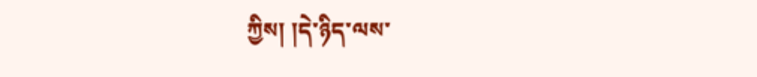ཀྱིས། །དེ་ཉིད་ལས་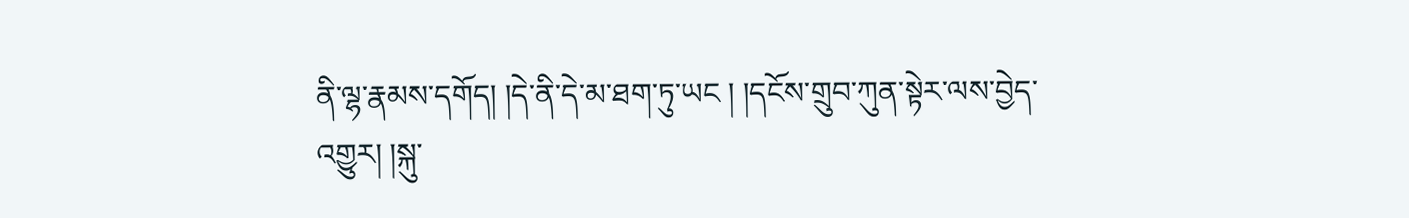ནི་ལྷ་རྣམས་དགོད། །དེ་ནི་དེ་མ་ཐག་ཏུ་ཡང ། །དངོས་གྲུབ་ཀུན་སྟེར་ལས་བྱེད་འགྱུར། །སྐུ་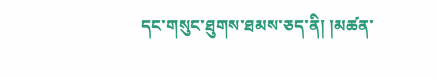དང་གསུང་ཐུགས་ཐམས་ཅད་ནི། །མཚན་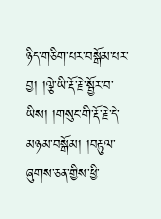ཉིད་གཅིག་པར་བསྒོམ་པར་བྱ། །ལྕེ་ཡི་རྡོ་རྗེ་སྦྱོར་བ་ཡིས། །གསུང་གི་རྡོ་རྗེ་དེ་མཉམ་བསྒོམ། །བརྟུལ་ཞུགས་ཅན་གྱིས་ཕྱི་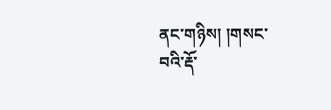ནང་གཉིས། །གསང་བའི་རྡོ་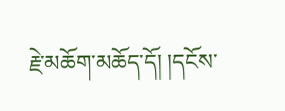རྗེ་མཆོག་མཆོད་དོ། །དངོས་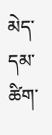མེད་དམ་ཚིག་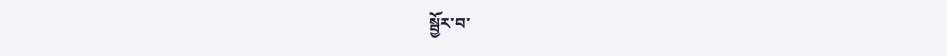སྦྱོར་བ་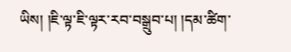ཡིས། །ཇི་ལྟ་ཇི་ལྟར་རབ་བསྒྲུབ་པ། །དམ་ཚིག་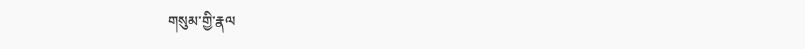གསུམ་གྱི་རྣལ